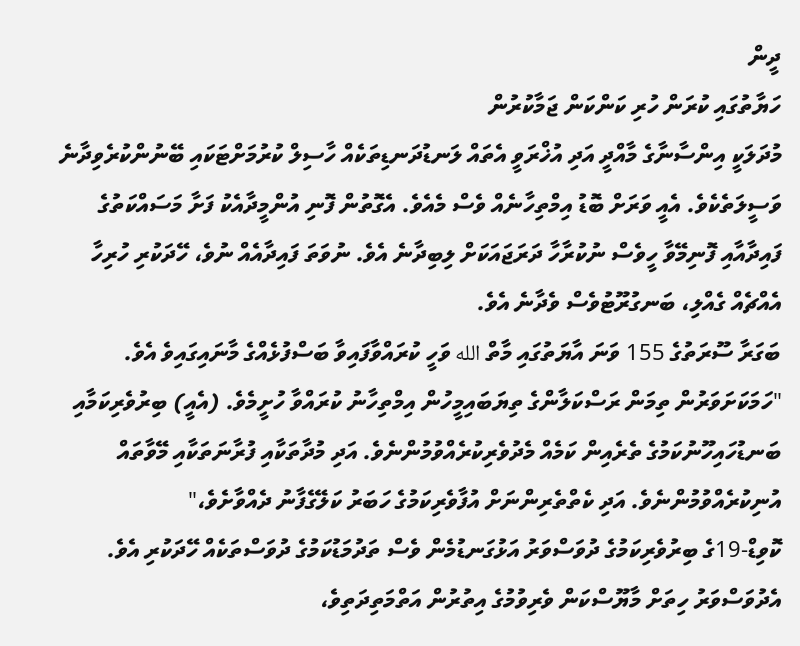ދީން
ހަޔާތުގައި ކުރަން ހުރި ކަންކަން ޖަމާކުރުން
މުދަލަކީ އިންސާނާގެ މާއްދީ އަދި އުޚްރަވީ އެތައް ލަނޑުދަނޑިތަކެއް ހާސިލް ކުރުމަށްޓަކައި ބޭނުންކުރެވިދާނެ ވަސީލަތެކެވެ. އެއީ ވަރަށް ބޮޑު އިމްތިހާނެއް ވެސް މެއެވެ. އެގޮތުން ފޮނި އުންމީދާއެކު ފަށާ މަސައްކަތުގެ ފައިދާއާއި ފޮނިމޭވާ ހީވެސް ނުކުރާހާ ދަރަޖައަކަށް ލިބިދާނެ އެވެ. ނުވަތަ ފައިދާއެއް ނުވެ، ހޭދަކުރި ހުރިހާ އެއްޗެއް ގެއްލި، ބަނގުރޫޓުވެސް ވެދާނެ އެވެ.
ބަގަރާ ސޫރަތުގެ 155 ވަނަ އާޔަތުގައި މާތް الله ވަހީ ކުރައްވާފައިވާ ބަސްފުޅެއްގެ މާނައިގައިވެ އެވެ.
"ހަމަކަށަވަރުން ތިމަން ރަސްކަލާންގެ ތިޔަބައިމީހުން އިމްތިހާނު ކުރައްވާ ހުށީމެވެ. (އެއީ) ބިރުވެރިކަމާއި ބަނޑުހައިހޫނުކަމުގެ ތެރެއިން ކަމެއް މެދުވެރިކުރެއްވުމުންނެވެ. އަދި މުދާތަކާއި ފުރާނަތަކާއި މޭވާތައް އުނިކުރެއްވުމުންނެވެ. އަދި ކެތްތެރިންނަށް އުފާވެރިކަމުގެ ހަބަރު ކަލޭގެފާނު ދެއްވާށެވެ،"
ކޮވިޑް-19ގެ ބިރުވެރިކަމުގެ ދުވަސްވަރު އަޅުގަނޑުމެން ވެސް ތަދުމަޑުކަމުގެ ދުވަސްތަކެއް ހޭދަކުރި އެވެ. އެދުވަސްވަރު ހިތަށް މާޔޫސްކަން ވެރިވުމުގެ އިތުރުން އަތްމަތިދަތިވެ،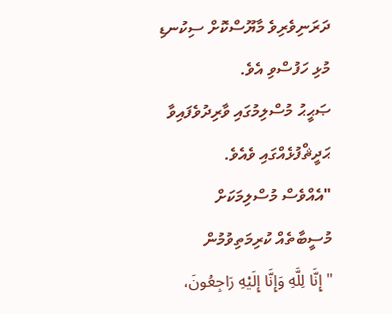ދަރަނިވެރިވެ މާޔޫސްކޮށް ސިކުނޑި މުޅި ހަފުސްވި އެވެ.
ޞަޙީޙު މުސްލިމުގައި ވާރިދުވެފައިވާ ޙަދީޘްފުޅެއްގައި ވެއެވެ.
"އެއްވެސް މުސްލިމަކަށް މުސީބާތެއް ކުރިމަތިވުމުން "إِنَّا ‌لِلَّهِ ‌وَإِنَّا ‌إِلَيْهِ ‌رَاجِعُونَ،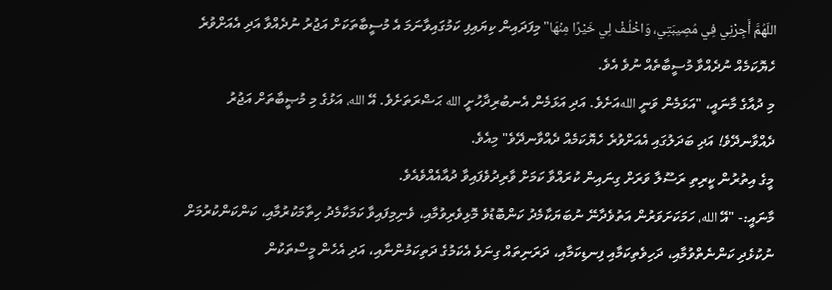اللّهُمَّ أَجِرْنِي فِي مُصِيبَتِي، وَاخْلُـفْ لِي خَيْرًا مِنْهَا" މިފަދައިން ކިޔައިފި ކަމުގައިވާނަމަ އެ މުސީބާތަކަށް އަޖުރު ނުދެއްވާ އަދި އެއަށްވުރެ ހެޔޮކަމެއް ނުދެއްވާ މުސީބާތެއް ނުވެ އެވެ.
މި ދުއާގެ މާނައީ، "އަޅަމެން ވަނީ اللهއަށެވެ. އަދި އަޅަމެން އެނބުރިދާހުށީ الله ޙަޟްރަތަށެވެ. އޭ الله، އަޅުގެ މި މުޞީބާތަށް އަޖުރު ދެއްވާނދޭވެ! އަދި ބަދަލުގައި އެއަށްވުރެ ހެޔޮކަމެއް ދެއްވާނދޭވެ" މިއެވެ.
މީގެ އިތުރުން ކީރިތި ރަސޫލާ ވަރަށް ގިނައިން ކުރައްވާ ކަމަށް ވާރިދުވެފައިވާ ދުއާއެއްވެއެވެ.
މާނައީ:- "އޭ الله، ހަމަކަށަވަރުން އަތުވެދާނޭ ނުބަޔަކާމެދު ކަންބޮޑުވެ މޮޅިވެރިވުމާއި، ވެނިމިފައިވާ ކަމަކާމެދު ހިތާމަކުރުމާއި، ކަންކަންކުރުމަށް ނުކުޅެދި ކަންނެތްވުމާއި، ދަހިވެތިކަމާއި ފިނޑިކަމާއި، ދަރަނިތައް ގިނަވެ އެކަމުގެ ދަތިކަމުންނާއި، އަދި އެހެން މީސްތަކުން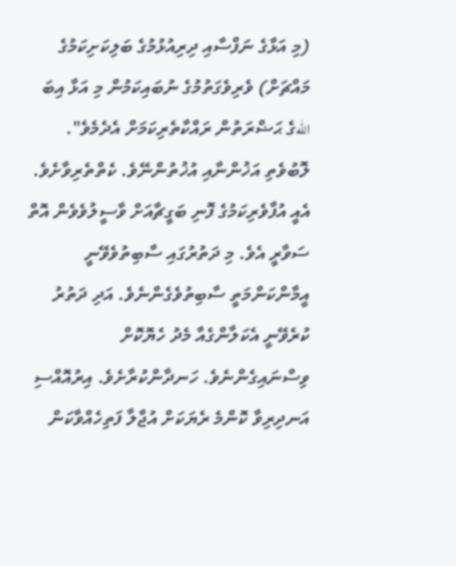(މި އަޅާގެ ނަފްސާއި ދިރިއުޅުމުގެ ބަލިކަށިކަމުގެ މައްޗަށް) ވެރިވެގަތުމުގެ ނުބައިކަމުން މި އަޅާ އިބަ اللهގެ ޙަޟްރަތުން ރައްކާތެރިކަމަށް އެދެމެވެ".
ލޮބުވެތި އަޚުންނާއި އުޚުތުންނޭވެ. ކެތްތެރިވާށެވެ. އެއީ އުފާވެރިކަމުގެ ފޮނި ބަގީޗާއަށް ވާސީލުވެވެން އޮތް ސަވާރީ އެވެ. މި ދަތުރުގައި ސާބިތުވެވޭނީ އީމާންކަންމަތީ ސާބިތުވެގެންނެވެ. އަދި ދަތުރު ކުރެވޭނީ އެކަލާންގެއާ މެދު ހެޔޮކޮށް ވިސްނައިގެންނެވެ. ހަނދާންކުރާށެވެ. އިރުއޮއްސި އަނދިރިވާ ކޮންމެ ރެޔަކަށް އުޖާލާ ފަތިހެއްވާކަން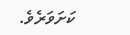ކަށަވަރެވެ.